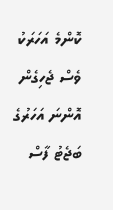ކޮންމެ އަހަރަކު ވެސް ޖެހިގެން އޮންނަ އަހަރުގެ ބަޖެޓު ފާސް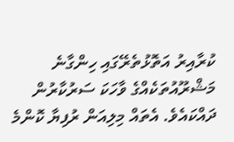ކުރާއިރު އަތޮޅުތެރޭގައި ހިންގާނެ މަޝްރޫއުތަކެއްގެ ވާހަކަ ސަރުކާރުން ދައްކައެވެ. އެތައް މިލިއަން ރުފިޔާ ކޮންމެ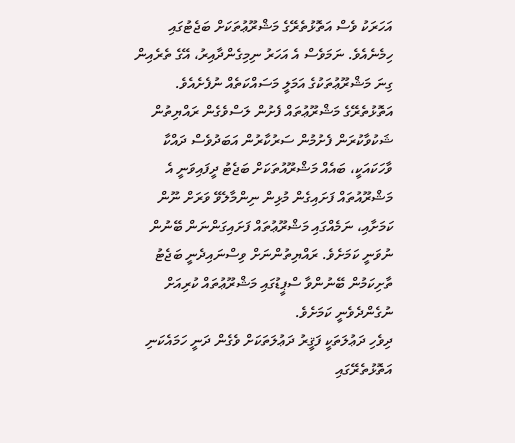އަހަރަކު ވެސް އަތޮޅުތެރޭގެ މަޝްރޫޢުތަކަށް ބަޖެޓުގައި ހިމެނެއެވެ. ނަމަވެސް އެ އަހަރު ނިމިގެންދާއިރު، އޭގެ ތެރެއިން ގިނަ މަޝްރޫޢުތަކުގެ އަމަލީ މަސައްކަތެއް ނުފެށެއެވެ.
އަތޮޅުތެރޭގެ މަޝްރޫޢުތައް ފެށުން ލަސްވެގެން ރައްޔިތުން ޝަކުވާކުރަން ފެށުމުން ސަރުކާރުން އަބަދުވެސް ދައްކާ ވާހަކައަކީ، ބައެއް މަޝްރޫއުތަކަށް ބަޖެޓު ދީފައިވަނީ އެ މަޝްރޫއުތައް ފަށައިގެން މުޅިން ނިންމާލެވޭ ވަރަށް ނޫން ކަމަށާއި، ނަމެއްގައި މަޝްރޫޢުތައް ފަށައިގަންނަން ބޭނުން ނުވަނީ ކަމަށެވެ. ރައްޔިތުންނަށް ވިސްނައިދެނީ ބަޖެޓު ތާށިކަމުން ބޭނުންވާ ސްޕީޑުގައި މަޝްރޫޢުތައް ކުރިއަށް ނުގެންދެވެނީ ކަމަށެވެ.
ދިވެހި ދަޢުލަތަކީ ފަޤީރު ދަޢުލަތަކަށް ވެގެން ދަނީ ހަމައެކަނި އަތޮޅުތެރޭގައި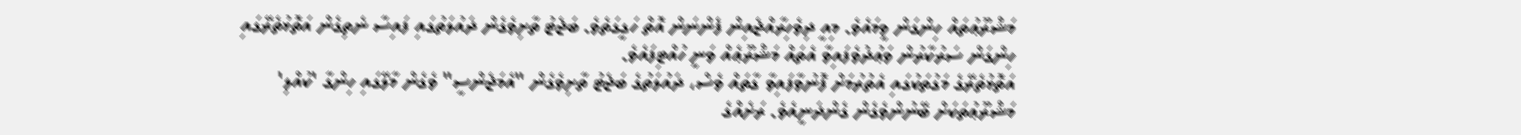މަޝްރޫޢުތައް ހިންގަން ވީމައެވެ. މިއީ ދިވެހިރާއްޖެއިން ފެންނަން އޮތް ހަގީގަތެވެ. ބަޖެޓު ތާށިވެގެން ދައުލަތުގައި ފައިސާ ނެތިގެން އަތޮޅުތެރޭގައި ހިންގަން ސަރުކާރުން ވަޢުދުވެފައިވާ އެތައް މަޝްރޫޢެއް ވަނީ ހުއްޓިފައެވެ.
އަތޮޅުތެރޭގެ މަގުތަކުގައި އެތުރުމަށް ފޮނުވާފައިވާ ގާތައް ވެސް، ދައުލަތުގެ ބަޖެޓު ތާށިވެގެން "އެމަޖެންސީ" ވެގެން މާލޭގައި ހިންގާ 'ކުއްލި' މަޝްރޫޢުތަކަށް ބޭނުންވެގެން ގެންދަނީއެވެ. ރަށެއްގެ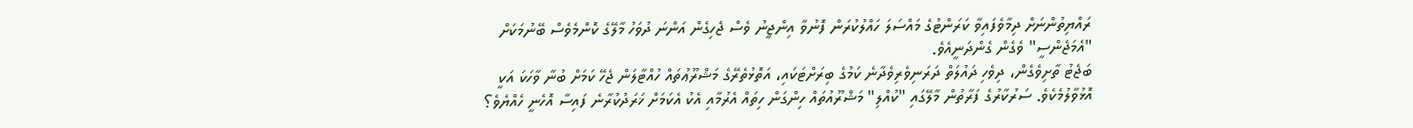ރައްޔިތުންނަށް ދިމާވެފައިވާ ކަރަންޓުގެ މައްސަލަ ހައްލުކުރަން ފޮނުވާ އިންޖީނު ވެސް ޖެހިގެން އަންނަ ދުވަހު މާލޭގެ ކޮންމެވެސް ބޭނުމަކަށް "އެމަޖެންސީ" ވެގެން ގެންދަނީއެވެ.
ބަޖެޓު ތާށިވެގެން، ދިވެހި ދައުލަތް ދަރަނިވެރިވެދާނެ ކަމުގެ ބިރަށްޓަކައި، އަތޮޅުތެރޭގެ މަޝްރޫޢުތައް ހުއްޓާލަން ޖެހޭ ކަމަށް ބުނާ ވާހަކަ އަކީ އޮޅުވާލުމެކެވެ. ސަރުކާރުގެ ފަރާތުން މާލޭގައި "ކުއްލި" މަޝްރޫއުތައް ހިންގަން ހިތައް އެރުމާއި އެކު އެކަމަށް ޚަރަދުކުރާނެ ފައިސާ އޮހެނީ ހެއްޔެވެ؟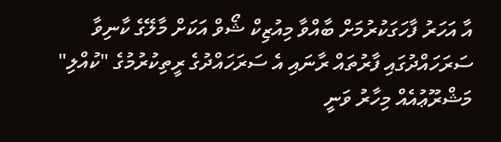އާ އަހަރު ފާހަގަކުރުމަށް ބާއްވާ މިއުޒިކް ޝޯވް އަކަށް މާލޭގެ ކާނިވާ ސަރަހައްދުގައި ފާރުތައް ރާނައި އެ ސަރަހައްދުގެ ރީތިކުރުމުގެ "ކުއްލި" މަޝްރޫޢުއެއް މިހާރު ވަނީ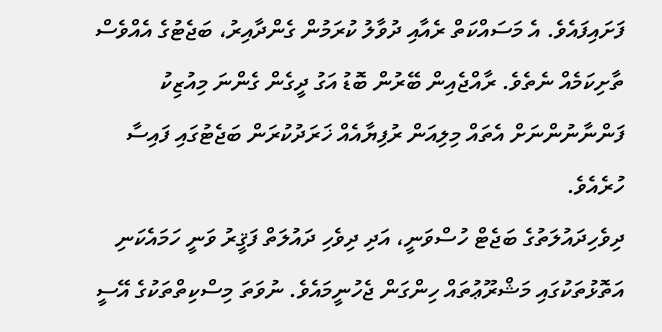ފަށައިފައެވެ. އެ މަސައްކަތް ރެއާއި ދުވާލު ކުރަމުން ގެންދާއިރު، ބަޖެޓުގެ އެއްވެސް ތާށިކަމެއް ނެތެވެ. ރާއްޖެއިން ބޭރުން ބޮޑު އަގު ދީގެން ގެންނަ މިއުޒިކު ފަންނާނުންނަށް އެތައް މިލިއަން ރުފިޔާއެއް ޚަރަދުކުރަން ބަޖެޓުގައި ފައިސާ ހުރެއެވެ.
ދިވެހިދައުލަތުގެ ބަޖެޓް ހުސްވަނީ، އަދި ދިވެހި ދައުލަތް ފަޤީރު ވަނީ ހަމައެކަނި އަތޮޅުތަކުގައި މަޝްރޫޢުތައް ހިންގަން ޖެހުނީމައެވެ. ނުވަތަ މިސްކިތްތަކުގެ އޭސީ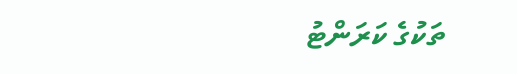ތަކުގެ ކަރަންޓު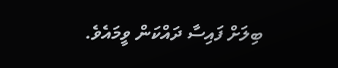ބިލަށް ފައިސާ ދައްކަން ވީމައެވެ.